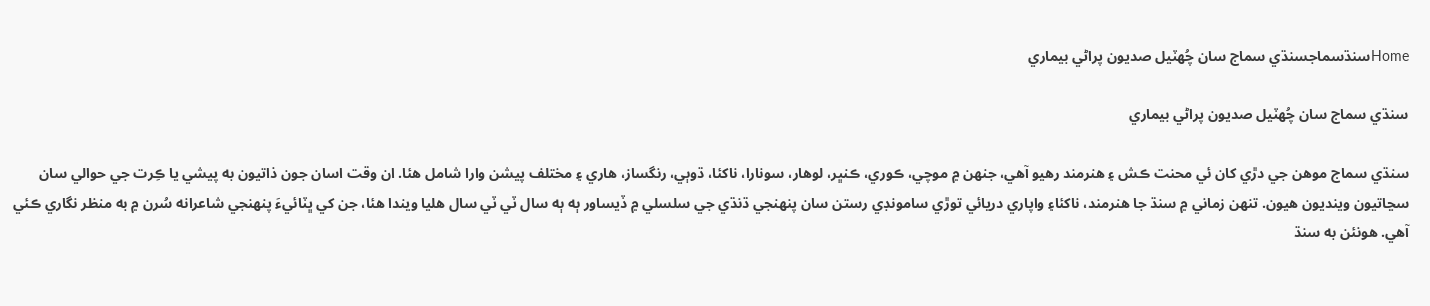Homeسنڌسماجسنڌي سماج سان چُهٽيل صديون پراڻي بيماري

سنڌي سماج سان چُهٽيل صديون پراڻي بيماري

سنڌي سماج موهن جي دڙي کان ئي محنت ڪش ۽ هنرمند رهيو آهي، جنھن ۾ موچي، ڪوري، ڪنڀر، لوهار، سونارا، ناکئا، ڌوٻي، رنگساز، هاري ۽ مختلف پيشن وارا شامل هئا. ان وقت اسان جون ذاتيون به پيشي يا ڪِرت جي حوالي سان سڃاتيون وينديون هيون. تنھن زماني ۾ سنڌ جا هنرمند، ناکئا۽ واپاري دريائي توڙي سامونڊي رستن سان پنهنجي ڌنڌي جي سلسلي ۾ ڏيساور ٻه ٻه سال ٽي ٽي سال ھليا ويندا هئا، جن کي ڀٽائيءَ پنهنجي شاعرانه سُرن ۾ به منظر نگاري ڪئي آهي. هونئن به سنڌ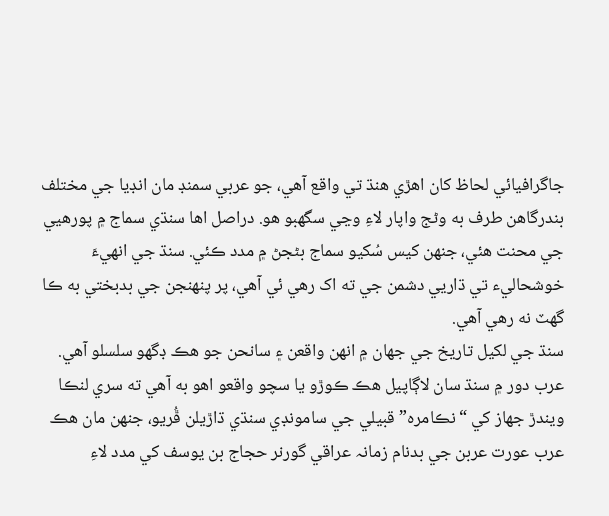جاگرافيائي لحاظ کان اهڙي هنڌ تي واقع آهي، جو عربي سمنڊ مان انڊيا جي مختلف بندرگاهن طرف به وڻج واپار لاءِ وڃي سگھبو هو. دراصل اها سنڌي سماج ۾ پورهيي جي محنت هئي، جنھن کيس سُکيو سماج بڻجڻ ۾ مدد ڪئي. سنڌ جي انهيءَ خوشحاليء تي ڌاريي دشمن جي ته اک رهي ئي آهي، پر پنهنجن جي بدبختي به ڪا گهٽ نه رهي آهي.
سنڌ جي لکيل تاريخ جي جهان ۾ انهن واقعن ۽ سانحن جو هڪ ڊگهو سلسلو آهي. عرب دور ۾ سنڌ سان لاڳاپيل هڪ ڪوڙو يا سچو واقعو اهو به آهي ته سري لنڪا ويندڙ جهاز کي “نڪامره” قبيلي جي سامونڊي سنڌي ڌاڙيلن ڦُريو، جنھن مان هڪ عرب عورت عربن جي بدنام زمانہ عراقي گورنر حجاج بن يوسف کي مدد لاءِ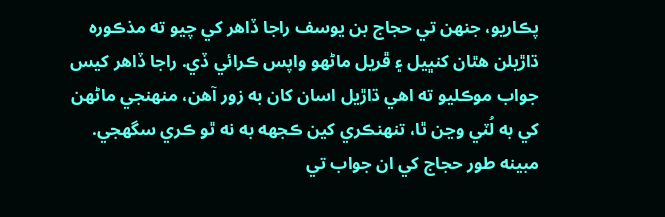پڪاريو، جنھن تي حجاج بن يوسف راجا ڏاهر کي چيو ته مذڪوره ڌاڙيلن هٿان کنڀيل ۽ ڦريل ماڻهو واپس ڪرائي ڏي. راجا ڏاهر کيس جواب موڪليو ته اهي ڌاڙيل اسان کان به زور آهن، منھنجي ماڻهن کي به لُٽي وڃن ٿا، تنهنڪري کين ڪجهه به نه ٿو ڪري سگهجي. مبينه طور حجاج کي ان جواب تي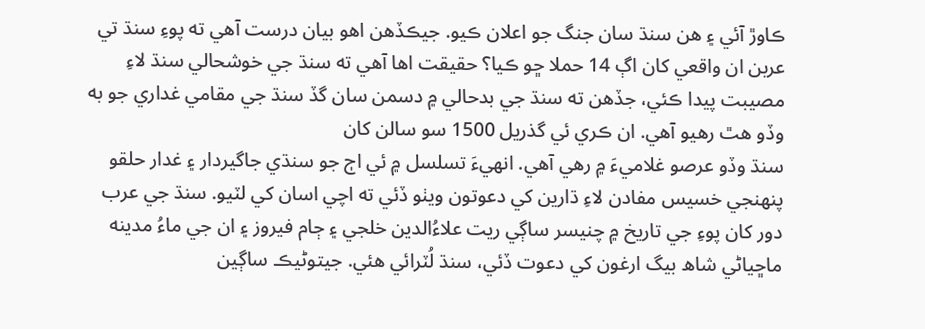ڪاوڙ آئي ۽ هن سنڌ سان جنگ جو اعلان ڪيو. جيڪڏهن اھو بيان درست آهي ته پوءِ سنڌ تي عربن ان واقعي کان اڳ 14 حملا ڇو ڪيا؟ حقيقت اها آهي ته سنڌ جي خوشحالي سنڌ لاءِ مصيبت پيدا ڪئي، جڏهن ته سنڌ جي بدحالي ۾ دسمن سان گڏ سنڌ جي مقامي غداري جو به وڏو هٿ رهيو آهي. ان ڪري ئي گذريل 1500 سو سالن کان
سنڌ وڏو عرصو غلاميءَ ۾ رهي آهي. انهيءَ تسلسل ۾ ئي اڄ جو سنڌي جاگيردار ۽ غدار حلقو پنهنجي خسيس مفادن لاءِ ڌارين کي دعوتون ويٺو ڏئي ته اچي اسان کي لٽيو. سنڌ جي عرب دور کان پوءِ جي تاريخ ۾ چنيسر ساڳي ريت علاءُالدين خلجي ۽ ڄام فيروز ۽ ان جي ماءُ مدينه ماڇياڻي شاھ بيگ ارغون کي دعوت ڏئي، سنڌ لُٽرائي هئي. جيتوڻيڪ ساڳين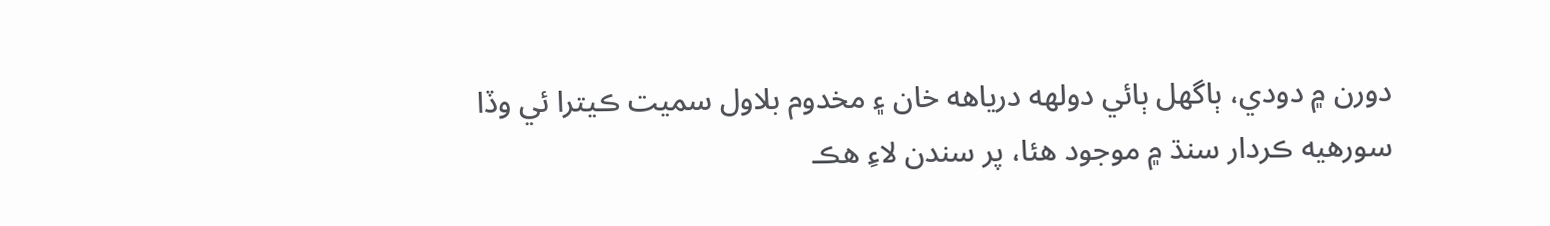دورن ۾ دودي، ٻاگهل ٻائي دولھه درياهه خان ۽ مخدوم بلاول سميت ڪيترا ئي وڏا سورهيه ڪردار سنڌ ۾ موجود هئا، پر سندن لاءِ هڪ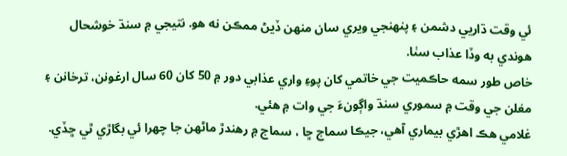ئي وقت ڌاريي دشمن ۽ پنهنجي ويري سان منھن ڏيڻ ممڪن نه هو. نتيجي ۾ سنڌ خوشحال هوندي به وڏا عذاب سٺا.
خاص طور سمه حاڪميت جي خاتمي کان پوءِ واري عذابي دور ۾ 50 کان 60 سال ارغونن، ترخانن ۽ مغلن جي وقت ۾ سموري سنڌ واڳونءَ جي وات ۾ هئي.
غلامي هڪ اهڙي بيماري آهي، جيڪا سماج ڇا ، سماج ۾ رهندڙ ماڻهن جا چھرا ئي بگاڙي ٿي ڇڏي.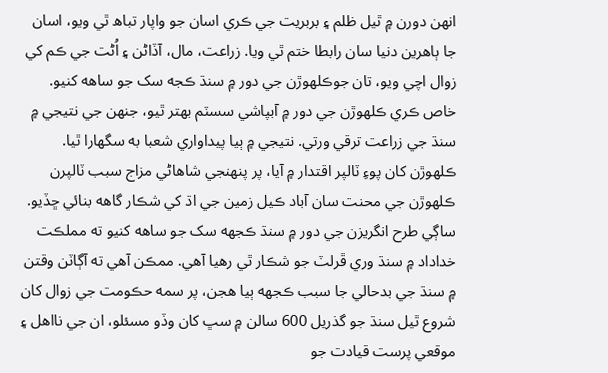انهن دورن ۾ ٿيل ظلم ۽ بربريت جي ڪري اسان جو واپار تباھ ٿي ويو، اسان جا ٻاهرين دنيا سان رابطا ختم ٿي ويا. زراعت، مال، آڏاڻن ۽ اُڻت جي ڪم کي زوال اچي ويو، تان جوڪلهوڙن جي دور ۾ سنڌ ڪجه سک جو ساهه کنيو. خاص ڪري ڪلهوڙن جي دور ۾ آبپاشي سسٽم بھتر ٿيو، جنھن جي نتيجي ۾ سنڌ جي زراعت ترقي ورتي. نتيجي ۾ ٻيا پيداواري شعبا به سگهارا ٿيا. ڪلهوڙن کان پوءِ ٽالپر اقتدار ۾ آيا، پر پنهنجي شاهاڻي مزاج سبب ٽالپرن ڪلهوڙن جي محنت سان آباد ڪيل زمين جي اڌ کي شڪار گاهه بنائي ڇڏيو. ساڳي طرح انگريزن جي دور ۾ سنڌ ڪجهه سک جو ساهه کنيو ته مملڪت خداداد ۾ سنڌ وري ڦرلٽ جو شڪار ٿي رهيا آهي. ممڪن آهي ته آڳاٽن وقتن ۾ سنڌ جي بدحالي جا سبب ڪجهه ٻيا هجن، پر سمه حڪومت جي زوال کان شروع ٿيل سنڌ جو گذريل 600 سالن ۾ سڀ کان وڏو مسئلو، ان جي نااهل ۽ موقعي پرست قيادت جو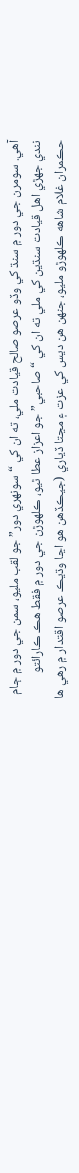آهي. سومرن جي دور ۾ سنڌ کي وڏو عرصو صالح قيادت ملي، ته ان کي “سونهري دور” جو لقب مليو، سمن جي دور ۾ ڄام نندي جهڙي اهل قيادت سنڌين کي ملي ته ان کي “صاحبي” جو اعزاز عطا ٿيو، ڪلهوڙن جي دور ۾ فقط هڪ ڪارائتو حڪمران غلام شاهه ڪلهوڙو مليو، جنھن ھن ديس کي عزت ۽ مڃتا ڏياري (جيڪڏهن هو اڃا وڌيڪ عرصو اقتدار ۾ رهي ها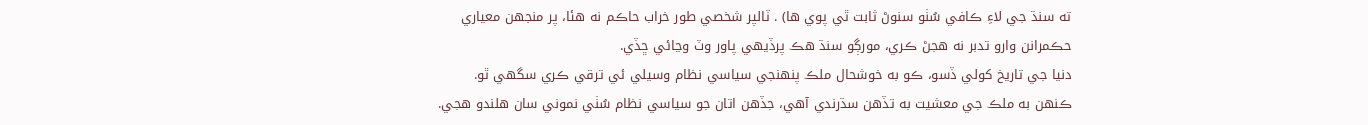ته سنڌ جي لاءِ ڪافي سُٺو سنوڻ ثابت ٿي پوي ها) . ٽالپر شخصي طور خراب حاڪم نه هئا، پر منجهن معياري حڪمرانن وارو تدبر نه هجڻ ڪري، مورڳو سنڌ هڪ پرڏيهي پاور وٽ وڃائي ڇڏي.
دنيا جي تاريخ کولي ڏسو، ڪو به خوشحال ملڪ پنھنجي سياسي نظام وسيلي ئي ترقي ڪري سگهي ٿو. ڪنهن به ملڪ جي معشيت به تڏهن سڌرندي آهي، جڏهن اتان جو سياسي نظام سُٺي نموني سان هلندو هجي.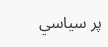پر سياسي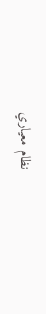نظام معياري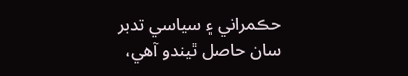حڪمراني ۽ سياسي تدبر سان حاصل ٿيندو آهي،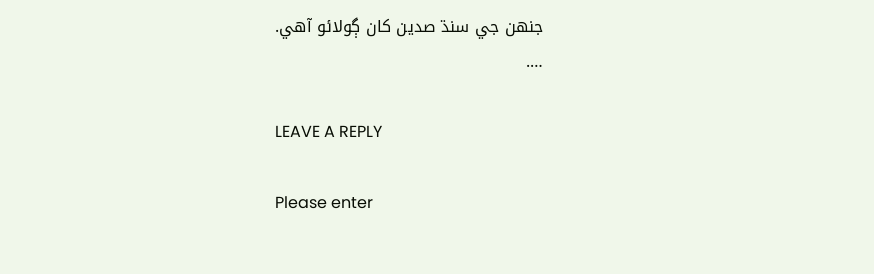جنھن جي سنڌ صدين کان ڳولائو آهي.
….

LEAVE A REPLY

Please enter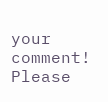your comment!
Please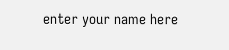enter your name here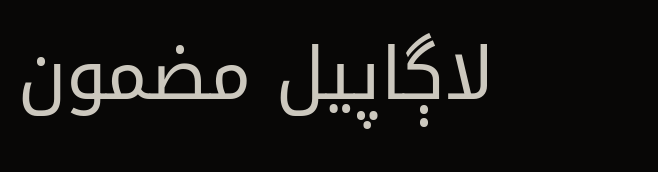لاڳاپيل مضمون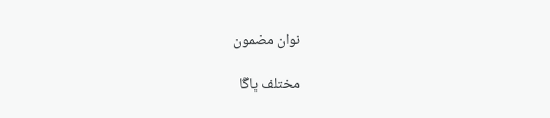نوان مضمون

مختلف ڀاڱا